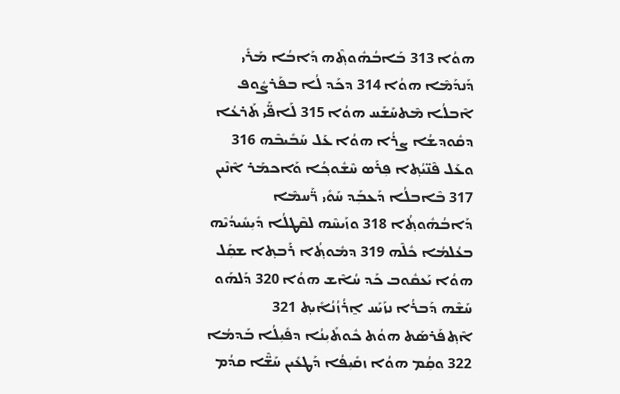ܗܘܳܐ 313 ܒܰܐܒܳܗܽܘܬ݂ܶܗ ܕܰܐܒܳܐ ܡܰܪܺܝ ܕܰܢܕܰܡܶܐ ܗܘܳܐ 314 ܕܟܰܕ ܠܳܐ ܒܦܰܪܨܽܘܦ ܐܶܒܠܳܐ ܡܶܬܚܰܫܰܚ ܗܘܳܐ 315 ܠܰܐܦ̈ܰܝ ܬܰܪܥܳܐ ܕܩܽܘܕܫܳܐ ܨܪܳܐ ܗܘܳܐ ܥܰܠ ܚܰܒܺܝܒܶܗ 316 ܘܥܰܠ ܦܶܢ̈ܝܳܬ݂ܐ ܦܼܪܰܣ ܚܶܫܽܘܟ݂ܳܐ ܘܰܐܟܡܰܪ ܐܶܢܶܝܢ 317 ܒܶܐܒܠܳܐ ܕܰܥܒܼܰܕ ܚܰܘܺܝ ܪ̈ܰܚܡܶܐ ܕܰܐܒܳܗܽܘܬ݂ܳܐ 318 ܘܙܰܝܚܶܗ ܠܩܶܛܠܳܐ ܕܺܝܼܚܺܝܕܳܝܶܗ ܒܥܳܠܡܳܐ ܟܽܠܶܗ 319 ܕܡܽܘܬ݂ܳܐ ܪܰܒܬ݂ܐ ܫܩܼܰܠ ܗܘܳܐ ܝܰܥܩܽܘܒ ܟܰܕ ܚܳܐܶܫ ܗܘܳܐ 320 ܕܰܠܗܰܘ ܚܰܫܶܗ ܕܰܒܪܳܐ ܢܙܰܝܰܚ ܐ̱ܪܳܙܳܢܳܐܺܝܬ݂ 321 ܐܶܬ݂ܦܰܪܣܰܬ ܗܘܳܬ ܟܽܘܬܺܝܼܢܳܐ ܕܦܺܝܼܠܳܐ ܒܰܕܡܳܐ 322 ܘܩܼܳܡ ܗܘܳܐ ܙܩܺܝܼܦܳܐ ܕܰܛܥܺܝܢ ܚܰܫ̈ܶܐ ܩܕܳܡ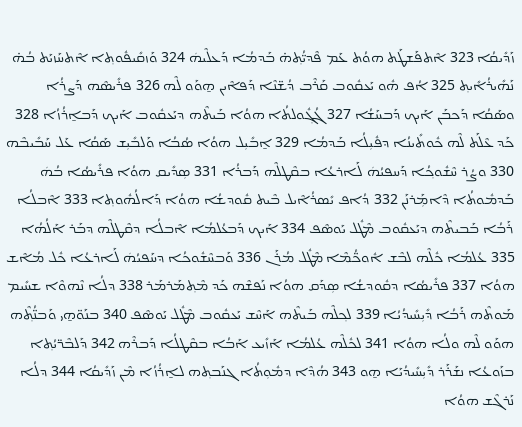ܙܰܕܺܝܩܳܐ 323 ܐܶܬܦܰܫܛܰܬ ܗܘܳܬ ܥܰܡ ܦܶܕܝ̈ܳܬ݂ܗ̇ ܒܰܕܡܳܐ ܕܰܥܠܶܝܗܿ 324 ܘܰܙܩܺܝܦܽܘܬ݂ܐ ܐܶܬܚܰܙܝܰܬ ܒܳܗ̇ ܢܰܗܺܝܪܳܐܺܝܬ݂ 325 ܐܳܦ ܗܽܘ ܝܰܥܩܽܘܒ ܩܰܪܶܒ ܕܳܫ̈ܢܶܐ ܕܰܦܐܶܝܢ ܗ̱ܘܰܘ ܠܶܗ 326 ܦܪܺܝܣܶܗ ܕܰܨܪܳܐ ܘܣܰܩܳܐ ܕܰܟܒܰܢ ܐܰܝܟ ܕܰܒܚܰܫܳܐ 327 ܓܳܓ݂ܽܘܠܬܳܐ ܗܘܳܐ ܒܰܝܬܶܗ ܕܝܰܥܩܽܘܒ ܐܰܝܟ ܕܰܒܐ̱ܪܳܙܳܐ 328 ܟܰܕ ܥܶܠܰܬ ܠܶܗ ܟܽܘܬܺܝܢܳܐ ܕܦܽܝܼܠܳܐ ܒܰܕܡܳܐ 329 ܐ̱ܒܺܝܼܠ ܗܘܳܐ ܣܳܒܳܐ ܘܰܠܒܺܝܼܫ ܣܰܩܳܐ ܥܰܠ ܚܰܒܺܝܒܶܗ 330 ܘܨܳܪ ܚܶܫܽܘܟ݂ܳܐ ܕܰܚܦܝܳܗܿ ܠܰܐܪܥܳܐ ܒܩܶܛܠܶܗ ܕܰܒܪܳܐ 331 ܣܼܕܺܝܩ ܗܘܳܐ ܦܪܺܝܣܳܐ ܒܳܗܿ ܒܰܕܡܽܘܬܳܐ ܕܶܐܡܼܰܪܢܰܢ 332 ܕܳܐܦ ܝܺܣܪܳܐܶܝܠ ܒܶܝܬ ܩܽܘܕܫܳܐ ܗܘܳܐ ܕܰܐܠܳܗܽܘܬ݂ܐ 333 ܐܶܒܠܳܐ ܪܰܒܳܐ ܒܰܒܝܬܶܗ ܕܝܰܥܩܽܘܒ ܡܶܛܽܠ ܝܰܘܣܶܦ 334 ܐܰܝܟ ܕܰܒܥܳܠܡܳܐ ܐܶܒܠܳܐ ܕܩܶܛܠܶܗ ܕܒܰܪ ܐܰܠܳܗܳܐ 335 ܥܳܠܡܳܐ ܟܽܠܶܗ ܠܒܶܫ ܐܽܘܟ̈ܳܡܶܐ ܡܶܛܽܠ ܡܳܪܰܢ 336 ܘܰܒܚܶܫܽܘܟܳܐ ܕܚܰܦܝܳܗܿ ܠܰܐܪܥܳܐ ܟܽܠ ܡܳܐܶܫ ܗܘܳܐ 337 ܦܪܺܝܣܳܐ ܕܩܽܘܕܫܳܐ ܣܼܕܰܩ ܗܘܳܐ ܢܰܦܫܶܗ ܟܰܕ ܡܶܬ݂ܡܰܪܡܰܪ 338 ܕܠܳܐ ܢܶܗܘܶܐ ܫܚܺܝܡ ܡܰܘܬܶܗ ܪܰܒܳܐ ܕܺܝܼܚܺܝܕܳܝܳܐ 339 ܠܟ݂ܠܶܗ ܒܰܝܬܶܗ ܐܰܚܶܫ ܝܰܥܩܽܘܒ ܡܶܛܽܠ ܝܰܘܣܶܦ 340 ܒܢܰܘ̈ܗ̱ܝ ܘܰܒܢ̈ܳܬ݂ܶܗ ܗܘܰܘ ܠܶܗ ܘܠܳܐ ܗܘܳܐ 341 ܠܟܽܠܶܗ ܥܳܠܡܳܐ ܐܰܙܺܝܥ ܐܰܒܳܐ ܒܩܶܛܠܳܐ ܕܰܒܪܶܗ 342 ܕܰܠܒܶܪ̈ܝܳܬ݂ܐ ܒܙܰܘܥܳܐ ܢܫܰܪܰܪ ܕܺܝܼܚܺܝܕܳܝܰܐ ܗ̱ܘ 343 ܗܳܕܶܐ ܕܡܽܘܼܬܳܐ ܓܢܰܒܬ݂ܗ ܠܐ̱ܪܳܙܳܐ ܡܶܢ ܙܰܕܺܝܩܳܐ 344 ܕܠܳܐ ܢܰܪܓܶܫ ܗܘܳܐ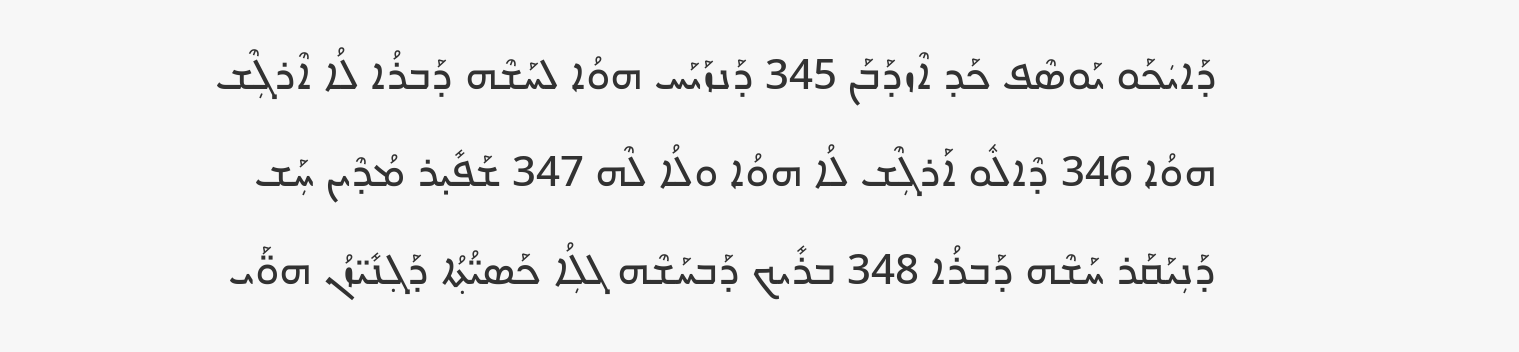ܕܰܐܝܿܟܰܘ ܝܰܘܣܶܦ ܟܰܕ ܐܶܙܕܰܒܰܢ 345 ܕܰܢܙܰܝܰܚ ܗܘܳܐ ܠܚܰܫܶܗ ܕܰܒܪܳܐ ܠܳܐ ܐܶܪܓܼܶܫ ܗܘܳܐ 346 ܕܶܐܠܽܘ ܐܰܪܓܼܶܫ ܠܳܐ ܗܘܳܐ ܘܠܳܐ ܠܶܗ 347 ܫܰܦܺܝ̣ܪ ܡܳܕܶܝܢ ܚܼܰܫ ܕܰܢܼܝܰܩܰܪ ܚܰܫܶܗ ܕܰܒܪܳܐ 348 ܒܪܺܝܟ ܕܰܒܚܰܫܶܗ ܓܠܼܳܐ ܟܰܣܝ̈ܳܬ݂ܳܐ ܕܰܓ݂ܢܺܝ̈ܙܳܢ ܗܘ̈ܰܝ